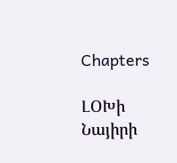Chapters

ԼՕԽի Նայիրի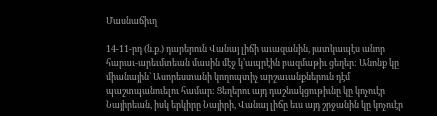Մասնաճիւղ

14-11-րդ (ն.ք.) դարերուն Վանայ լիճի աւազանին, յատկապէս անոր հարաւ-արեւմտեան մասին մէջ կ’ապրէին բազմաթիւ ցեղեր: Անոնք կը միանային՝ Ասորեստանի կողոպտիչ արշաւանքներուն դէմ պաշտպանուելու համար: Ցեղերու այդ դաշնակցութիւնը կը կոչուէր Նայիրեան, իսկ երկիրը Նայիրի, Վանայ լիճը եւս այդ շրջանին կը կոչուէր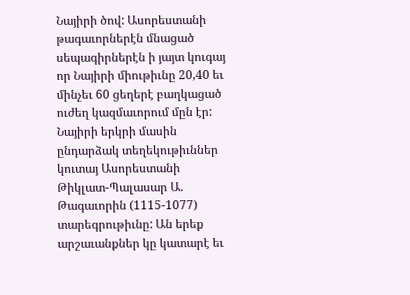Նայիրի ծով: Ասորեստանի թագաւորներէն մնացած սեպագիրներէն ի յայտ կուգայ որ Նայիրի միութիւնը 20,40 եւ մինչեւ 60 ցեղերէ բաղկացած ուժեղ կազմաւորում մըն էր: Նայիրի երկրի մասին ընդարձակ տեղեկութիւններ կուտայ Ասորեստանի Թիկլատ-Պալասար Ա. Թագաւորին (1115-1077) տարեգրութիւնը: Ան երեք արշաւանքներ կը կատարէ եւ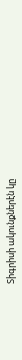Տիգրիսի ակունքներէն կը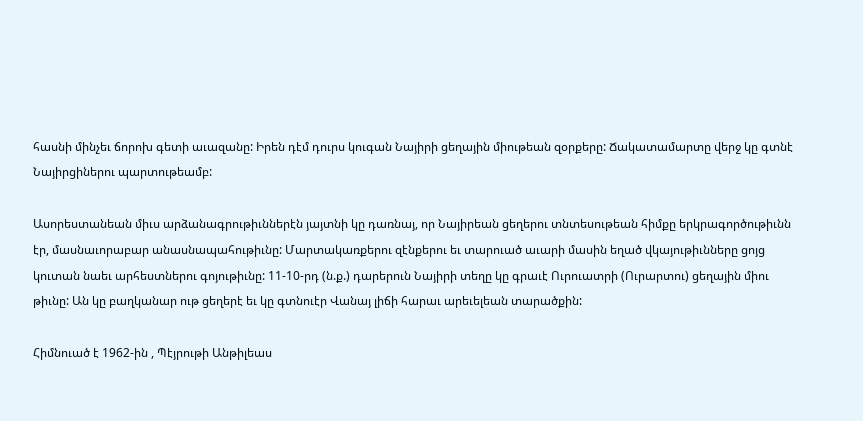հասնի մինչեւ ճորոխ գետի աւազանը: Իրեն դէմ դուրս կուգան Նայիրի ցեղային միութեան զօրքերը: Ճակատամարտը վերջ կը գտնէ Նայիրցիներու պարտութեամբ:

Ասորեստանեան միւս արձանագրութիւններէն յայտնի կը դառնայ, որ Նայիրեան ցեղերու տնտեսութեան հիմքը երկրագործութիւնն էր, մասնաւորաբար անասնապահութիւնը: Մարտակառքերու զէնքերու եւ տարուած աւարի մասին եղած վկայութիւնները ցոյց կուտան նաեւ արհեստներու գոյութիւնը: 11-10-րդ (ն.ք.) դարերուն Նայիրի տեղը կը գրաւէ Ուրուատրի (Ուրարտու) ցեղային միու թիւնը: Ան կը բաղկանար ութ ցեղերէ եւ կը գտնուէր Վանայ լիճի հարաւ արեւելեան տարածքին:

Հիմնուած է 1962-ին , Պէյրութի Անթիլեաս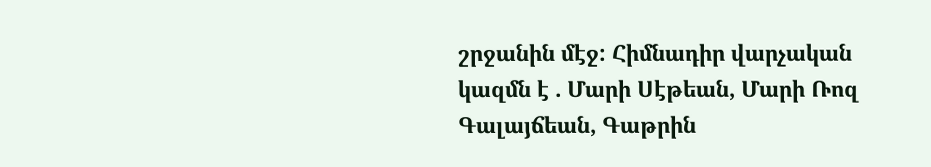շրջանին մէջ: Հիմնադիր վարչական կազմն է . Մարի Սէթեան, Մարի Ռոզ Գալայճեան, Գաթրին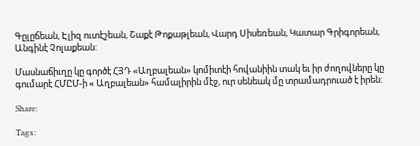Գըլըճեան, Էլիզ ուտէշեան, Շաքէ Թոքաթլեան, Վարդ Սիսեռեան, Կատար Գրիգորեան, Անգինէ Չոլաքեան:

Մասնաճիւղը կը գործէ ՀՅԴ «Աղբալեան» կոմիտէի հովանիին տակ եւ իր ժողովները կը գումարէ ՀՄԸՄ-ի « Աղբալեան» համալիրին մէջ, ուր սենեակ մը տրամադրուած է իրեն:

Share:

Tags: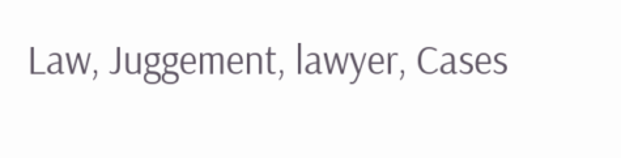Law, Juggement, lawyer, Cases